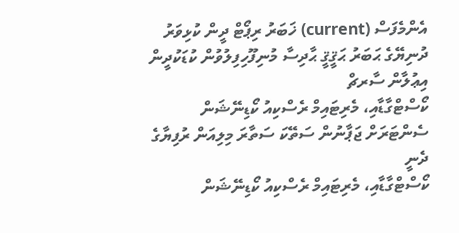އެންމެފަސް (current) ޚަބަރު ރިޕޯޓް ދީން ކުޅިވަރު ދުނިޔޭގެ ޙަބަރު ޙަޤީޤީ ޙާދިސާ މުނިފޫހިފިލުވުން ކުޑަކުދީން އިޢުލާން ސާރޗް
ކޯސްޓްގާޑާއި، މެރިޓައިމް ރެސްކިއު ކޯޑިނޭޝަން ސެންޓަރަށް ޖަޕާނުން ސަތޭކަ ސަތާރަ މިލިއަން ރުފިޔާގެ ދެނީ
ކޯސްޓްގާޑާއި، މެރިޓައިމް ރެސްކިއު ކޯޑިނޭޝަން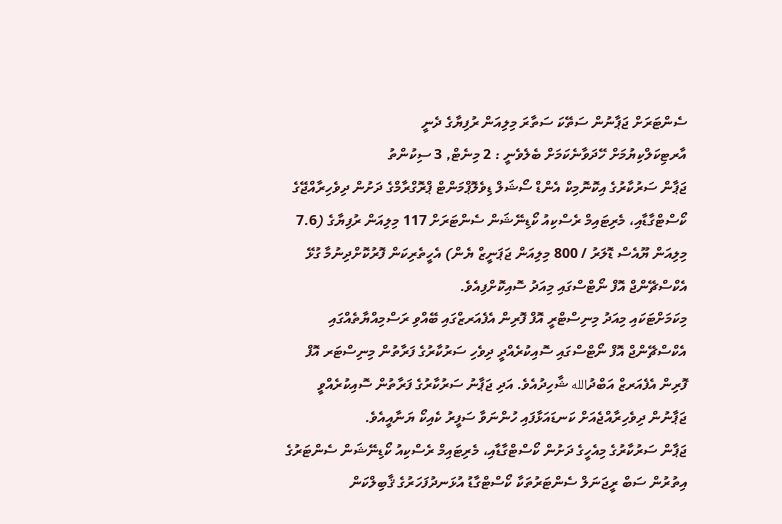ސެންޓަރަށް ޖަޕާނުން ސަތޭކަ ސަތާރަ މިލިއަން ރުފިޔާގެ ދެނީ
އާރޓިކަލްކިޔުމަށް ހޭދަވާނެކަމަށް ބެލެވެނީ : 2 މިނެޓް, 3 ސިކުންތު
ޖަޕާން ސަރުކާރުގެ އިކޮނޮމިކް އެންޑް ސޯޝަލް ޑިވެލޮޕްމަންޓް ޕްރޮގްރާމްގެ ދަށުން ދިވެހިރާއްޖޭގެ ކޯސްޓްގާޑާއި، މެރިޓައިމް ރެސްކިއު ކޯޑިނޭޝަން ސެންޓަރަށް 117 މިލިއަން ރުފިޔާގެ (7.6 މިލިއަން ޔޫއެސް ޑޮލަރު / 800 މިލިއަން ޖަޕަނީޒް ޔެން) އެހީތެރިކަން ފޮރުކޮށްދިނުމާ ގުޅޭ އެކްސްޗޭންޖް އޮފް ނޯޓްސްގައި މިއަދު ސޮއިކޮށްފިއެވެ.
މިކަމަށްޓަކައި މިއަދު މިނިސްޓްރީ އޮފް ފޮރިން އެފެއަރޒްގައި ބޭއްވި ރަސްމިއްޔާތެއްގައި އެކްސްޗޭންޖް އޮފް ނޯޓްސްގައި ސޮއިކުރެއްދީ ދިވެހި ސަރުކާރުގެ ފަރާތުން މިނިސްޓަރ އޮފް ފޮރިން އެފެއަރޒް އަބްދުالله ޝާހިދުއެވެ. އަދި ޖަޕާނު ސަރުކާރުގެ ފަރާތުން ސޮއިކުރެއްވީ ޖަޕާނުން ދިވެހިރާއްޖެއަށް ކަނޑައަޅާފައި ހުންނަވާ ސަފީރު ކެއިކޯ ޔަނާއީއެވެ.
ޖަޕާން ސަރުކާރުގެ މިއެހީގެ ދަށުން ކޯސްޓްގާޑާއި، މެރިޓައިމް ރެސްކިއު ކޯޑިނޭޝަން ސެންޓަރުގެ އިތުރުން ސަބް ރީޖަނަލް ސެންޓަރުތަކާ ކޯސްޓްގާޑު އުޅަނދުފަހަރުގެ ޤާބިލްކަން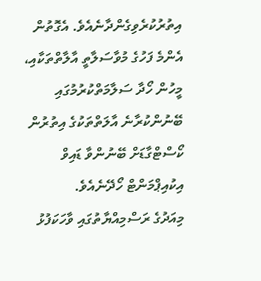އިތުރުކުރެވިގެންދާނެއެވެ. އެގޮތުން އެންމެ ފަހުގެ މުވާސަލާތީ އާލާތްތަކާއި، މީހުން ހޯދާ ސަލާމަތްކުރުމުގައި ބޭނުންކުރާނެ އާލަތްތަކުގެ އިތުރުން ކޯސްޓްގާޑަށް ބޭނުންވާ ޑައިވް އިކުއިޕްމަންޓް ހޯދޭނެއެވެ.
މިއަދުގެ ރަސްމިއްޔާތުގައި ވާހަކަފުޅު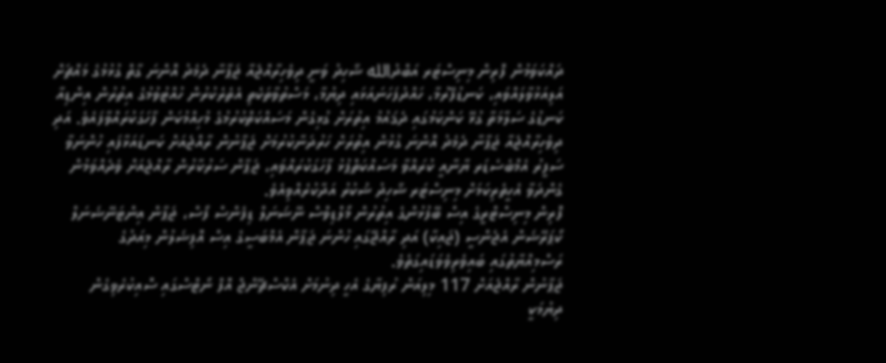ދައްކަވަމުން ފޮރިން މިނިސްޓަރ އަބްދުالله ޝާހިދު ވަނީ ދިވެހިރާއްޖެއާ ޖަޕާނާ ދެމެދު އޮންނަ ގާތް ގުޅުމުގެ މައްޗަށް އަލިއަޅުވާލައްވައި، ކަނޑުފޭރުމާ، ހައްދުފަހަނައަޅައި ދިޔުމާ، މަސްތުވާތަކެތި އެތެރެކުރުން ހުއްޓުވުމުގެ އިތުރުން އިންޑިއާ ކަނޑުގެ ސަލާމަތާ ގުޅޭ ކަންކަމުގައި ދެޤައުމު އިތުރަށް ގުޅިގެން މަސައްކަތްކުރުމުގެ މުހިއްމުކަން ފާހަގަކުރައްވާފައެވެ. އަދި ދިވެހިރާއްޖެއާ ޖަޕާނާ ދެމެދު އޮންނަ ގުޅުން އިތުރަށް ހަރުދަނާކުރުމަށް ޖަޕާނުން ރާއްޖެއަށް ކަނޑައަޅާފައި ހުންނަވާ ސަފީރު އެމްބެސެޑަރ ޔާނާއީ ކުރައްވާ މަސައްކަތްޕުޅު ފާހަގަކުރައްވައި، ޖަޕާން ސަރުކާރުން ރާއްޖެއަށް ވެދެއްވަމުން ގެންދަވާ އެހީތެރިކަމަށް މިނިސްޓަރ ޝާހިދު ޝުކުރު އަދާކުރެއްވިއެވެ.
ފޮރިން މިނިސްޓްރީގެ އިސް ބޭފުޅުންގެ އިތުރުން މޯލްޑިވްސް ނޭޝަނަލް ޑިފެންސް ފޯސް، ޖަޕާން އިންޓަނޭޝަނަލް ކޯޕަރޭޝަން އެޖެންސީ (ޖައިކާ) އަދި ރާއްޖޭގައި ހުންނަ ޖަޕާން އެމްބަސީގެ އިސް އޮފިޝަލުން މިއަދުގެ ރަސްމިއްޔާތުގައި ބައިވެރިވެވަޑައިގަތެވެ.
ޖަޕާނުން ރާއްޖެއަށް 117 މިލިއަން ރުފިޔާގެ އެހީ ދިނުމަށް އެކްސްޗޭންޖް އޮފް ނޯޓްސްގައި ސޮއިކުރެވިގެން ދިޔުމަކީ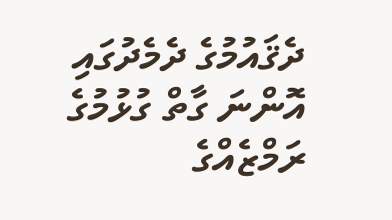ދެޤައުމުގެ ދެމެދުގައި އޮންނަ ގާތް ގުޅުމުގެ ރަމްޒެއްގެ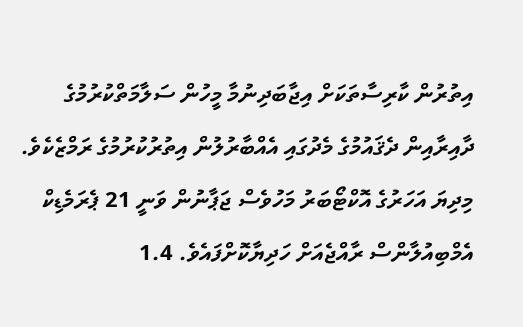އިތުރުން ކާރިސާތަކަށް އިޖާބަދިނުމާ މީހުން ސަލާމަތްކުރުމުގެ ދާއިރާއިން ދެޤައުމުގެ މެދުގައި އެއްބާރުލުން އިތުރުކުރުމުގެ ރަމްޒެކެވެ. މިދިޔަ އަހަރުގެ އޮކްޓޯބަރު މަހުވެސް ޖަޕާނުން ވަނީ 21 ޕެރަމެޑިކް އެމްބިއުލާންސް ރާއްޖެއަށް ހަދިޔާކޮށްފައެވެ. 1.4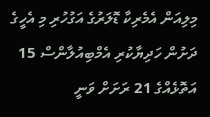މިލިއަން އެމެރިކާ ޑޮލަރުގެ އަގުހުރި މި އެހީގެ ދަށުން ހަދިޔާކުރި އެމްބިއުލާންސް 15 އަތޮޅެއްގެ 21 ރަށަށް ވަނީ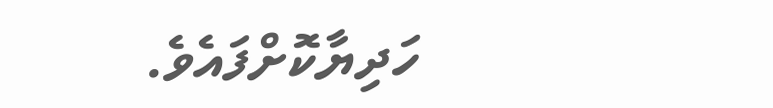ހަދިޔާކޮށްފައެވެ.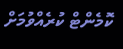ކޮމެންޓް ކުރެއްވުމަށް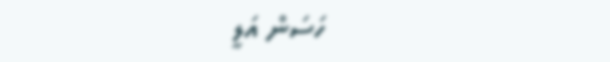ހަސަން އަލީ